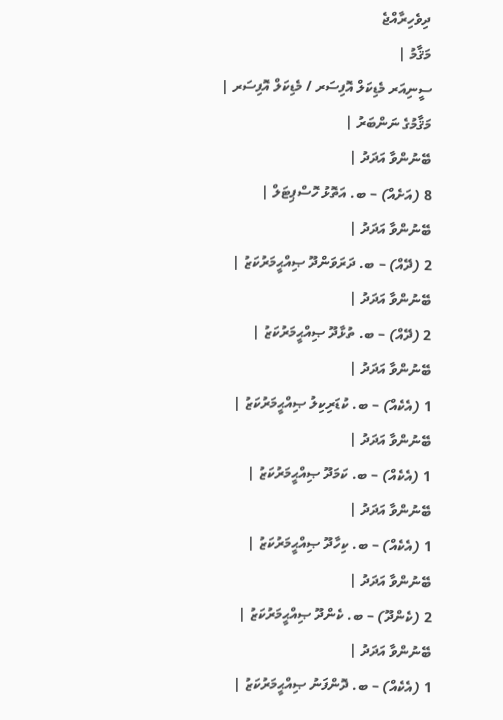ދިވެހިރާއްޖެ
މަޤާމު |
ސީނިއަރ މެޑިކަލް އޮފިސަރ / މެޑިކަލް އޮފިސަރ |
މަޤާމުގެ ނަންބަރު |
ބޭނުންވާ އަދަދު |
8 (އަށެއް) – ބ. އަތޮޅު ހޮސްޕިޓަލް |
ބޭނުންވާ އަދަދު |
2 (ދޭއް) – ބ. ދަރަވަންދޫ ޞިއްޙީމަރުކަޒު |
ބޭނުންވާ އަދަދު |
2 (ދޭއް) – ބ. ތުޅާދޫ ޞިއްޙީމަރުކަޒު |
ބޭނުންވާ އަދަދު |
1 (އެކެއް) – ބ. ކުޑަރިކިލު ޞިއްޙީމަރުކަޒު |
ބޭނުންވާ އަދަދު |
1 (އެކެއް) – ބ. ކަމަދޫ ޞިއްޙީމަރުކަޒު |
ބޭނުންވާ އަދަދު |
1 (އެކެއް) – ބ. ކިހާދޫ ޞިއްޙީމަރުކަޒު |
ބޭނުންވާ އަދަދު |
2 (ކެންދޫ) – ބ. ކެންދޫ ޞިއްޙީމަރުކަޒު |
ބޭނުންވާ އަދަދު |
1 (އެކެއް) – ބ. ދޮންފަނު ޞިއްޙީމަރުކަޒު |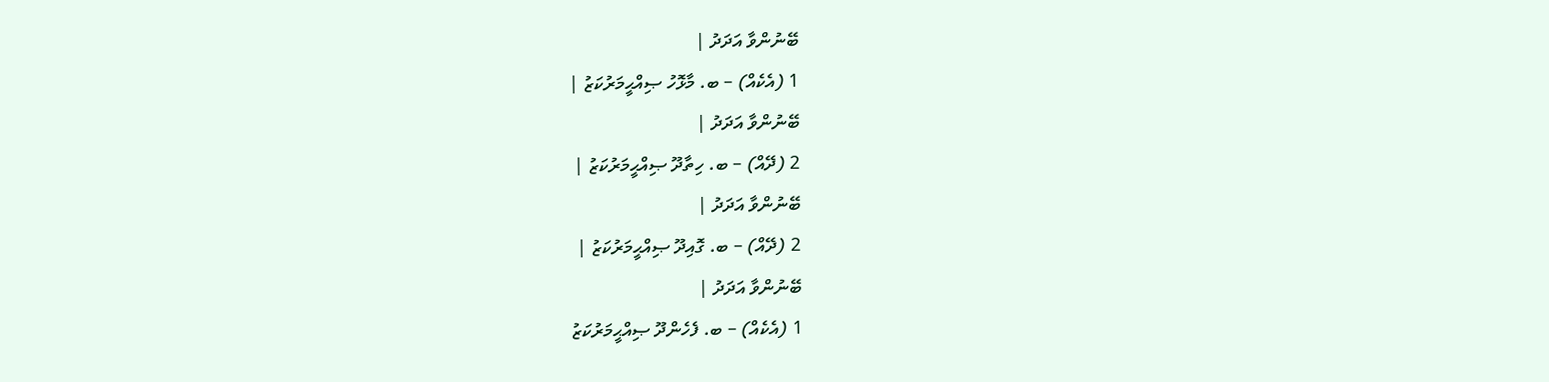ބޭނުންވާ އަދަދު |
1 (އެކެއް) – ބ. މާޅޮހު ޞިއްޙީމަރުކަޒު |
ބޭނުންވާ އަދަދު |
2 (ދޭއް) – ބ. ހިތާދޫ ޞިއްޙީމަރުކަޒު |
ބޭނުންވާ އަދަދު |
2 (ދޭއް) – ބ. ގޮއިދޫ ޞިއްޙީމަރުކަޒު |
ބޭނުންވާ އަދަދު |
1 (އެކެއް) – ބ. ފެހެންދޫ ޞިއްޙީމަރުކަޒު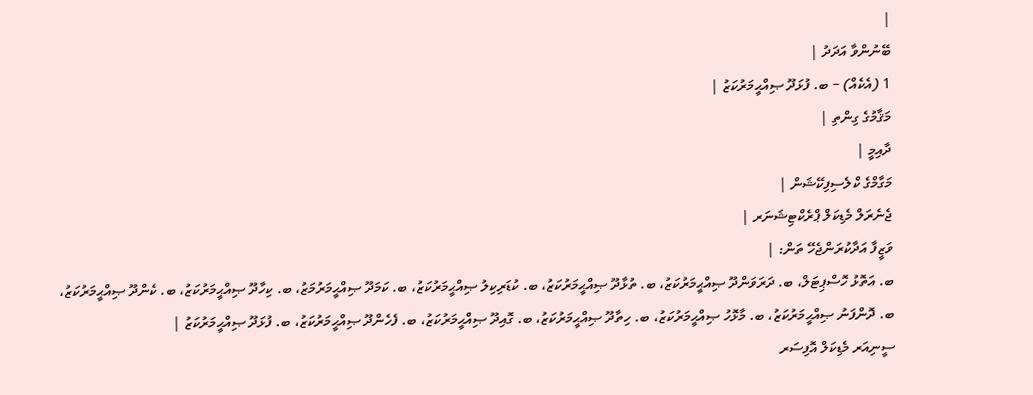|
ބޭނުންވާ އަދަދު |
1 (އެކެއް) – ބ. ފުޅަދޫ ޞިއްޙީމަރުކަޒު |
މަޤާމުގެ ގިންތި |
ދާއިމީ |
މަގާމްގެ ކްލެސިފިކޭޝަން |
ޖެނެރަލް މެޑިކަލް ޕްރެކްޓިޝަނަރ |
ވަޒީފާ އަދާކުރަންޖެހޭ ތަން: |
ބ. އަތޮޅު ހޮސްޕިޓަލް، ބ. ދަރަވަންދޫ ޞިއްޙީމަރުކަޒު، ބ. ތުޅާދޫ ޞިއްޙީމަރުކަޒު، ބ. ކުޑަރިކިލު ޞިއްޙީމަރުކަޒު، ބ. ކަމަދޫ ޞިއްޙީމަރުމަޒު، ބ. ކިހާދޫ ޞިއްޙީމަރުކަޒު، ބ. ކެންދޫ ޞިއްޙީމަރުކަޒު، ބ. ދޮންފަނު ޞިއްޙީމަރުކަޒު، ބ. މާޅޮހު ޞިއްޙީމަރުކަޒު، ބ. ހިތާދޫ ޞިއްޙީމަރުކަޒު، ބ. ގޮއިދޫ ޞިއްޙީމަރުކަޒު، ބ. ފެހެންދޫ ޞިއްޙީމަރުކަޒު، ބ. ފުޅަދޫ ޞިއްޙީމަރުކަޒު |
ސީނިއަރ މެޑިކަލް އޮފިސަރ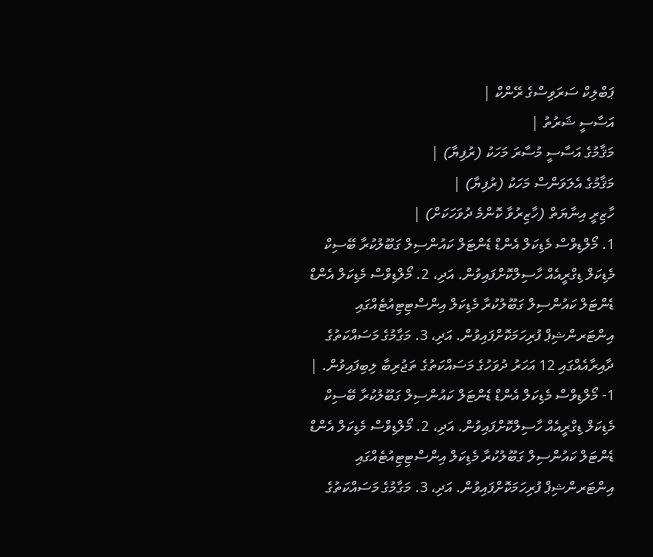ޕަބްލިކް ސަރަވިސްގެ ރޭންކް |
އަސާސީ ޝަރުތު |
މަޤާމުގެ އަސާސީ މުސާރަ މަހަކު (ރުފިޔާ) |
މަޤާމުގެ އެލަވަންސް މަހަކު (ރުފިޔާ) |
ހާޒިރީ އިނާޔަތް (ހާޒިރުވާ ކޮންމެ ދުވަހަކަށް) |
1. މޯލްޑިވްސް މެޑިކަލް އެންޑް ޑެންޓަލް ކައުންސިލް ގަބޫލުކުރާ ބޭސިކް މެޑިކަލް ޑިގްރީއެއް ހާސިލްކޮށްފައިވުން. އަދި، 2. މޯލްޑިވްސް މެޑިކަލް އެންޑް ޑެންޓަލް ކައުންސިލް ގަބޫލުކުރާ މެޑިކަލް އިންސްޓިޓިއުޓެއްގައި އިންޓަރންޝިޕް ފުރިހަމަކޮށްފައިވުން. އަދި، 3. މަގާމުގެ މަސައްކަތުގެ ދާއިރާއެއްގައި 12 އަހަރު ދުވަހުގެ މަސައްކަތުގެ ތަޖުރިބާ ލިބިފައިވުން. |
1- މޯލްޑިވްސް މެޑިކަލް އެންޑް ޑެންޓަލް ކައުންސިލް ގަބޫލުކުރާ ބޭސިކް މެޑިކަލް ޑިގްރީއެއް ހާސިލްކޮށްފައިވުން. އަދި، 2. މޯލްޑިވްސް މެޑިކަލް އެންޑް ޑެންޓަލް ކައުންސިލް ގަބޫލުކުރާ މެޑިކަލް އިންސްޓިޓިއުޓެއްގައި އިންޓަރންޝިޕް ފުރިހަމަކޮށްފައިވުން. އަދި، 3. މަގާމުގެ މަސައްކަތުގެ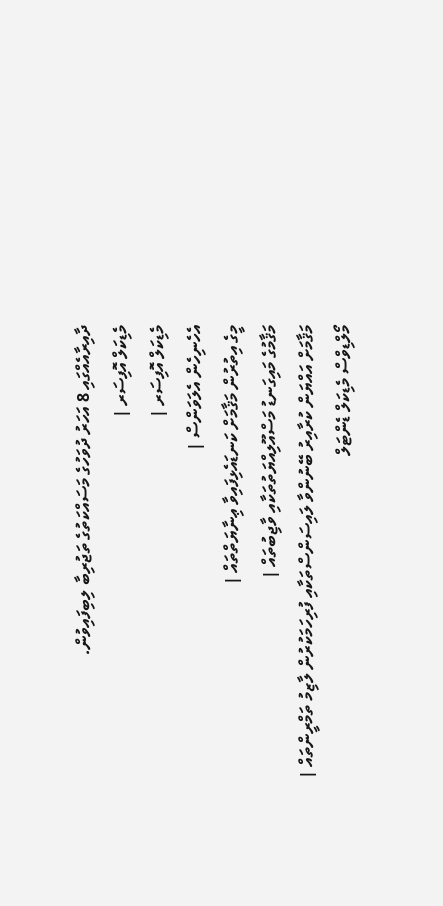ދާއިރާއެއްގައި 8 އަހަރު ދުވަހުގެ މަސައްކަތުގެ ތަޖުރިބާ ލިބިފައިވުން.
މެޑިކަލް އޮފިސަރ |
މެޑިކަލް އޮފިސަރ |
އެހެނިހެން އެލަވަންސް |
މީގެ އިތުރުން މަޤާމަށް ކަނޑައެޅިފައިވާ ޢިނާޔަތްތައް |
މަޤާމުގެ މައިގަނޑު މަސްއޫލިއްޔަތުތަކާއި ވާޖިބުތައް |
މަޤާމަށް އައްޔަން ކުރާއިރު ބޭނުންވާ ލައިސަންސްތަކާއި ފުރިހަމަކުރުން ލާޒިމު ތަމްރީންތައް |
މޯލްޑިވްސް މެޑިކަލް ޑެންޓަލް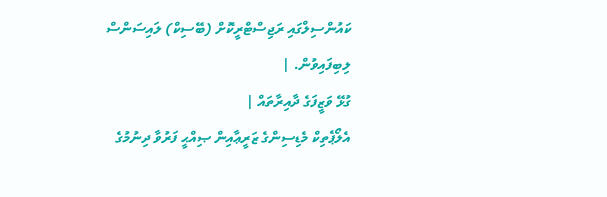ކައުންސިލްގައި ރަޖިސްޓްރީކޮށް (ބޭސިކް) ލައިސަންސް ލިބިފައިވުން. |
ގުޅޭ ވަޒީފަގެ ދާއިރާތައް |
އެލޯޕެތިކް މެޑިސިންގެ ޒަރީޢާއިން ޞިއްޙީ ފަރުވާ ދިނުމުގެ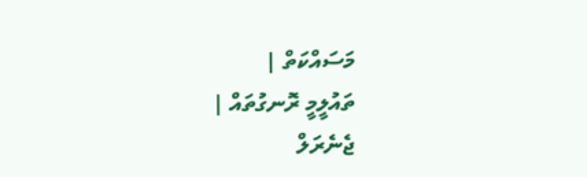މަސައްކަތް |
ތައުލީމީ ރޮނގުތައް |
ޖެނެރަލް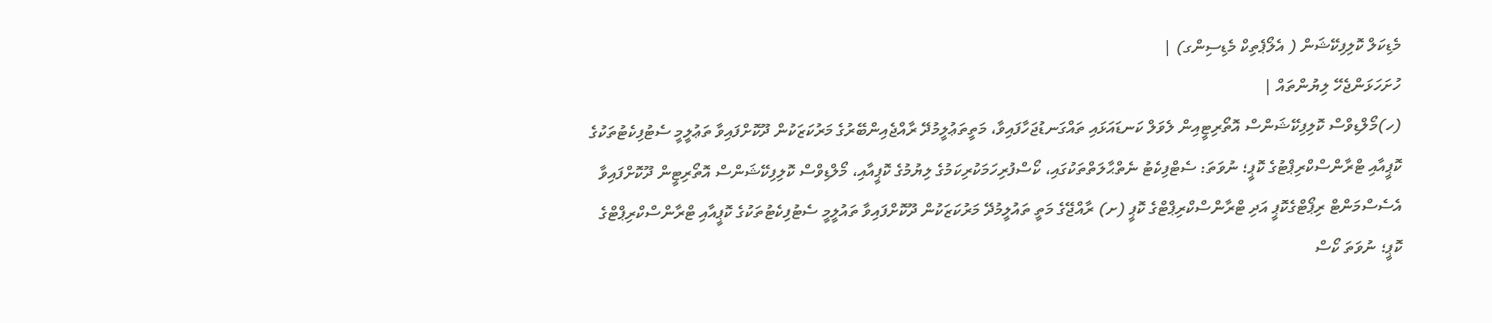މެޑިކަލް ކޮލިފިކޭޝަން ( އެލޯޕެތިކް މެޑިސިންގ) |
ހުށަހަޅަންޖެހޭ ލިޔުންތައް |
(ހ)މޯލްޑިވްސް ކޮލިފިކޭޝަންސް އޮތޯރިޓީއިން ލެވަލް ކަނޑައަޅައި ތައްގަނޑުޖަހާފައިވާ، މަތީތަޢުލީމުދޭ ރާއްޖެއިންބޭރުގެ މަރުކަޒަކުން ދޫކޮށްފައިވާ ތަޢުލީމީ ސެޓުފިކެޓުތަކުގެ ކޮޕީއާއި ޓްރާންސްކްރިޕްޓުގެ ކޮޕީ؛ ނުވަތަ: ސެޓްފިކެޓު ނެތްޙާލަތްތަކުގައި، ކޯސްފުރިހަމަކުރިކަމުގެ ލިޔުމުގެ ކޮޕީއާއި، މޯލްޑިވްސް ކޮލިފިކޭޝަންސް އޮތޯރިޓީން ދޫކޮށްފައިވާ އެސެސްމަންޓް ރިޕޯޓްގެކޮޕީ އަދި ޓްރާންސްކްރިޕްޓްގެ ކޮޕީ (ށ) ރާއްޖޭގެ މަތީ ތައުލީމުދޭ މަރުކަޒަކުން ދޫކޮށްފައިވާ ތައުލީމީ ސެޓުފިކެޓުތަކުގެ ކޮޕީއާއި ޓްރާންސްކްރިޕްޓްގެ ކޮޕީ؛ ނުވަތަ ކޯސް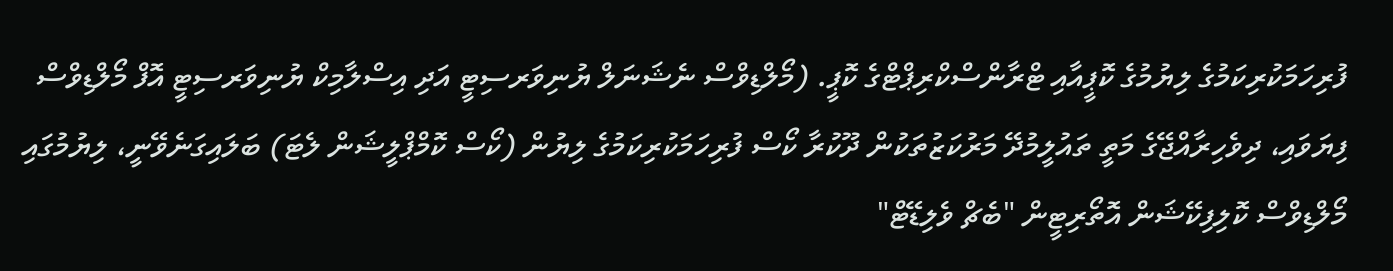ފުރިހަމަކުރިކަމުގެ ލިޔުމުގެ ކޮޕީއާއި ޓްރާންސްކްރިޕްޓްގެ ކޮޕީ. (މޯލްޑިވްސް ނެޝަނަލް ޔުނިވަރސިޓީ އަދި އިސްލާމިކް ޔުނިވަރސިޓީ އޮފް މޯލްޑިވްސް ފިޔަވައި، ދިވެހިރާއްޖޭގެ މަތީ ތައުލީމުދޭ މަރުކަޒުތަކުން ދޫކުރާ ކޯސް ފުރިހަމަކުރިކަމުގެ ލިޔުން (ކޯސް ކޮމްޕްލީޝަން ލެޓަ) ބަލައިގަނެވޭނީ، ލިޔުމުގައި މޯލްޑިވްސް ކޮލިފިކޭޝަން އޮތޯރިޓީން "ބެޗް ވެލިޑޭޓް"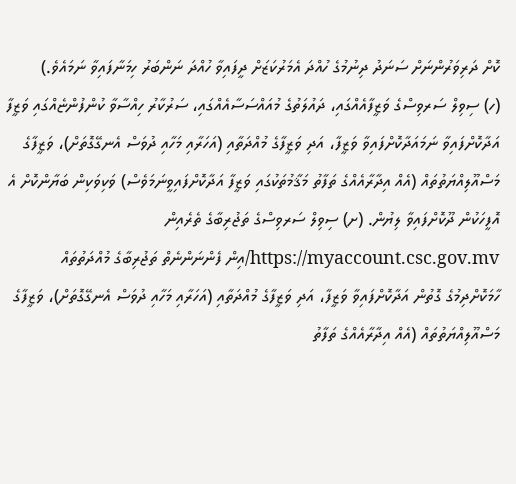ކޮށް ދަރިވަރުންނަށް ސަނަދު ދިނުމުގެ ހުއްދަ އެމަރުކަޒަށް ދީފައިވާ ހުއްދަ ނަންބަރު ހިމަނާފައިވާ ނަމައެވެ.)
(ހ) ސިވިލް ސަރވިސްގެ ވަޒީފާއެއްގައި، ދައުލަތުގެ މުއައްސަސާއެއްގައި، ސަރުކާރު ހިއްސާވާ ކުންފުންޏެއްގައި ވަޒީފާ އަދާކޮށްފައިވާ ނަމައަދާކޮށްފައިވާ ވަޒީފާ، އަދި ވަޒީފާގެ މުއްދަތާއި (އަހަރާއި މަހާއި ދުވަސް އެނގޭގޮތަށް)، ވަޒީފާގެ މަސްއޫލިއްޔަތުތައް (އެއް އިދާރާއެއްގެ ތަފާތު މަޤާމުތަކުގައި ވަޒީފާ އަދާކޮށްފައިވީނަމަވެސް) ވަކިވަކިން ބަޔާންކޮށް އެ އޮފީހަކުން ދޫކޮށްފައިވާ ލިޔުން. (ށ) ސިވިލް ސަރވިސްގެ ތަޖުރިބާގެ ތެރެއިން https://myaccount.csc.gov.mv/އިން ފެންނަންނެތް ތަޖުރިބާގެ މުއްދަތުތައް ހާމަކޮށްދިމުގެ ގޮތުން އަދާކޮށްފައިވާ ވަޒީފާ، އަދި ވަޒީފާގެ މުއްދަތާއި (އަހަރާއި މަހާއި ދުވަސް އެނގޭގޮތަށް)، ވަޒީފާގެ މަސްއޫލިއްޔަތުތައް (އެއް އިދާރާއެއްގެ ތަފާތު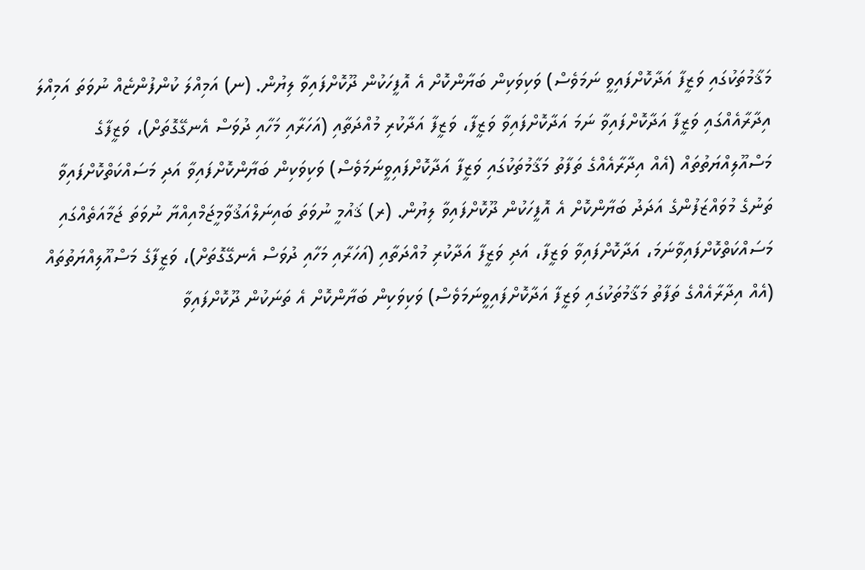މަޤާމުތަކުގައި ވަޒީފާ އަދާކޮށްފައިވީ ނަމަވެސް) ވަކިވަކިން ބަޔާންކޮށް އެ އޮފީހަކުން ދޫކޮށްފައިވާ ލިޔުން. (ނ) އަމިއްލަ ކުންފުންޏެއް ނުވަތަ އަމިއްލަ އިދާރާއެއްގައި ވަޒީފާ އަދާކޮށްފައިވާ ނަމަ އަދާކޮށްފައިވާ ވަޒީފާ، ވަޒީފާ އަދާކުރި މުއްދަތާއި (އަހަރާއި މަހާއި ދުވަސް އެނގޭގޮތަށް)، ވަޒީފާގެ މަސްއޫލިއްޔަތުތައް (އެއް އިދާރާއެއްގެ ތަފާތު މަޤާމުތަކުގައި ވަޒީފާ އަދާކޮށްފައިވީނަމަވެސް) ވަކިވަކިން ބަޔާންކޮށްފައިވާ އަދި މަސައްކަތްކޮށްފައިވާ ތަނުގެ މުވައްޒަފުންގެ އަދަދު ބަޔާންކޮށް އެ އޮފީހަކުން ދޫކޮށްފައިވާ ލިޔުން. (ރ) ޤައުމީ ނުވަތަ ބައިނަލްއަޤުވާމީޖަމްއިއްޔާ ނުވަތަ ޖަމާއަތެއްގައި މަސައްކަތްކޮށްފައިވާނަމަ، އަދާކޮށްފައިވާ ވަޒީފާ، އަދި ވަޒީފާ އަދާކުރި މުއްދަތާއި (އަހަރާއި މަހާއި ދުވަސް އެނގޭގޮތަށް)، ވަޒީފާގެ މަސްއޫލިއްޔަތުތައް (އެއް އިދާރާއެއްގެ ތަފާތު މަޤާމުތަކުގައި ވަޒީފާ އަދާކޮށްފައިވީނަމަވެސް) ވަކިވަކިން ބަޔާންކޮށް އެ ތަނަކުން ދޫކޮށްފައިވާ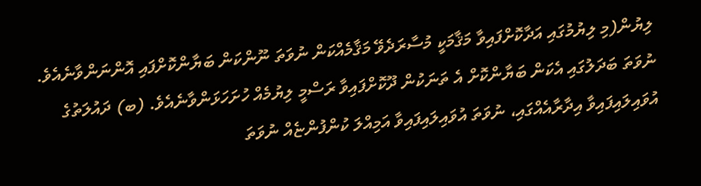ލިޔުން(މި ލިޔުމުގައި އަދާކޮށްފައިވާ މަޤާމަކީ މުސާރަދެވޭ މަޤާމެއްކަން ނުވަތަ ނޫންކަން ބަޔާންކޮށްފައި އޮންނަންވާނެއެވެ. ނުވަތަ ބަދަލުގައި އެކަން ބަޔާންކޮށް އެ ތަނަކުން ދޫކޮށްފައިވާ ރަސްމީ ލިޔުމެއް ހުށަހަޅަންވާނެއެވެ. (ބ) ދައުލަތުގެ އުވައިލައިފައިވާ އިދާރާއެއްގައި، ނުވަތަ އުވައިލައިފައިވާ އަމިއްލަ ކުންފުންޏެއް ނުވަތަ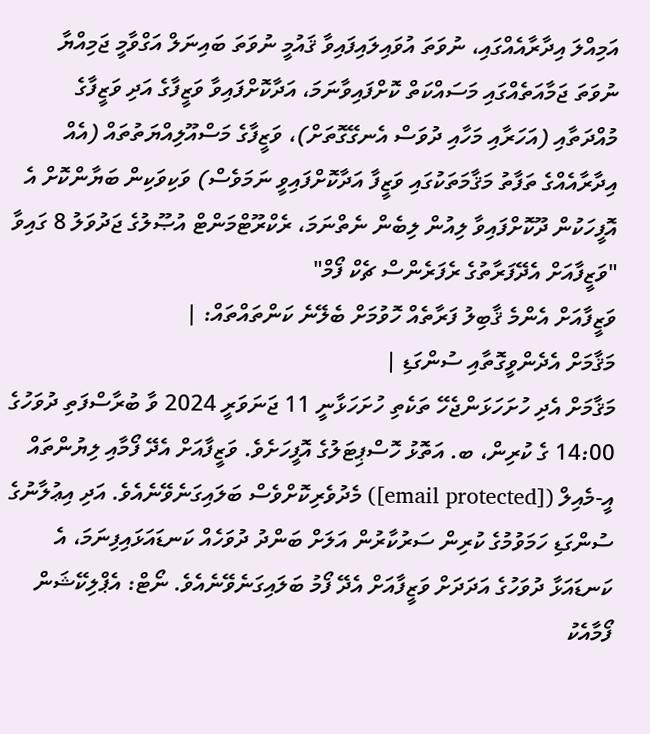އަމިއްލަ އިދާރާއެއްގައި، ނުވަތަ އުވައިލައިފައިވާ ޤައުމީ ނުވަތަ ބައިނަލް އަގްވާމީ ޖަމިއްޔާ ނުވަތަ ޖަމާއަތެއްގައި މަސައްކަތް ކޮށްފައިވާނަމަ، އަދާކޮށްފައިވާ ވަޒީފާގެ އަދި ވަޒީފާގެ މުއްދަތާއި (އަހަރާއި މަހާއި ދުވަސް އެނގޭގޮތަށް)، ވަޒީފާގެ މަސްއޫލިއްޔަތުތައް (އެއް އިދާރާއެއްގެ ތަފާތު މަޤާމަތަކުގައި ވަޒީފާ އަދާކޮށްފައިވީ ނަމަވެސް) ވަކިވަކިން ބަޔާންކޮށް އެ އޮފީހަކުން ދޫކޮށްފައިވާ ލިއުން ލިބެން ނެތްނަމަ، ރެކްރޫޓްމަންޓް އުޞޫލުގެ ޖަދުވަލު 8 ގައިވާ "ވަޒީފާއަށް އެދޭފަރާތުގެ ރެފަރެންސް ޗެކް ފޯމް"
ވަޒީފާއަށް އެންމެ ޤާބިލު ފަރާތެއް ހޮވުމަށް ބެލޭނެ ކަންތައްތައް: |
މަޤާމަށް އެދެންވީގޮތާއި ސުންގަޑި |
މަޤާމަށް އެދި ހުށަހަޅަންޖެހޭ ތަކެތި ހުށަހަޅާނީ 11 ޖަނަވަރީ 2024 ވާ ބުރާސްފަތި ދުވަހުގެ 14:00 ގެ ކުރިން، ބ. އަތޮޅު ހޮސްޕިޓަލުގެ އޮފީހަށެވެ. ވަޒީފާއަށް އެދޭ ފޯމާއި ލިޔުންތައް އީ-މެއިލް ([email protected]) މެދުވެރިކޮށްވެސް ބަލައިގަނެވޭނެއެވެ. އަދި އިޢުލާނުގެ ސުންގަޑި ހަމަވުމުގެ ކުރިން ސަރުކާރުން އަލަށް ބަންދު ދުވަހެއް ކަނޑައަޅައިފިނަމަ، އެ ކަނޑައަޅާ ދުވަހުގެ އަދަދަށް ވަޒީފާއަށް އެދޭ ފޯމު ބަލައިގަނެވޭނެއެވެ. ނޯޓް: އެޕްލިކޭޝަން ފޯމާއެކު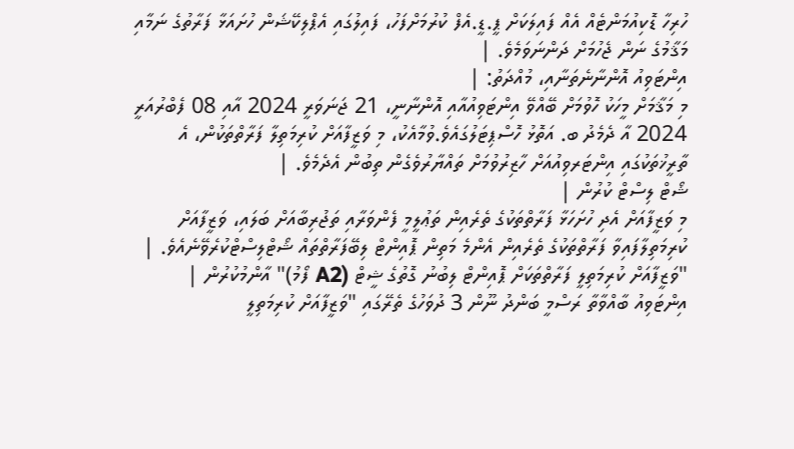ހުރިހާ ޑޮކިއުމަންޓެއް އެއް ފައިލަކަށް ޕީ.ޑީ.އެފް ކުރުމަށްފަހު، ފައިލުގައި އެޕްލިކޭޝަން ހުށައަޅާ ފަރާތުގެ ނަމާއި މަޤާމުގެ ނަން ޖެހުމަށް ދަންނަވަމެވެ. |
އިންޓަވިއު އޮންނާނެތަނާއި، މުއްދަތު: |
މި މަޤާމަށް މީހަކު ހޮވުމަށް ބޭއްވޭ އިންޓަވިއުއާއި އޮންނާނީ، 21 ޖަނަވަރީ 2024 އާއި 08 ފެބްރުއަރީ 2024 އާ ދެމެދު ބ. އަތޮޅު ހޮސްޕިޓަލުގައެވެ.ވުމާއެކު، މި ވަޒީފާއަށް ކުރިމަތިލާ ފަރާތްތަކުން، އެ ތާރީޚުތަކުގައި އިންޓަރވިއުއަށް ހާޒިރުވުމަށް ތައްޔާރުވެގެން ތިބުން އެދެމެވެ. |
ޝޯޓް ލިސްޓް ކުރުން |
މި ވަޒީފާއަށް އެދި ހުށަހަޅާ ފަރާތްތަކުގެ ތެރެއިން ތަޢުލީމީ ފެންވަރާއި ތަޖުރިބާއަށް ބަލައި، ވަޒީފާއަށް ކުރިމަތިލާފައިވާ ފަރާތްތަކުގެ ތެރެއިން އެންމެ މަތިން ޕޮއިންޓް ލިބޭފަރާތްތައް ޝޯޓްލިސްޓްކުރެވޭނެއެވެ. |
"ވަޒީފާއަށް ކުރިމަތިލީ ފަރާތްތަކަށް ޕޮއިންޓް ލިބުނު ގޮތުގެ ޝީޓް (A2 ފޯމު)" އާންމުކުރުން |
އިންޓަވިއު ބާއްވާތާ ރަސްމީ ބަންދު ނޫން 3 ދުވަހުގެ ތެރޭގައި "ވަޒީފާއަށް ކުރިމަތިލީ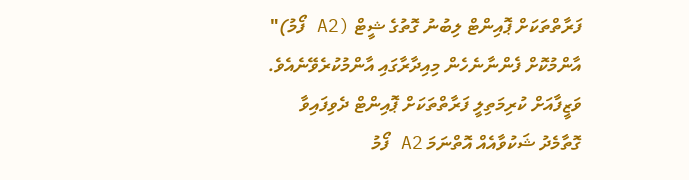ފަރާތްތަކަށް ޕޮއިންޓް ލިބުނު ގޮތުގެ ޝީޓް (A2 ފޯމު)" އާންމުކޮށް ފެންނާނެހެން މިއިދާރާގައި އާންމުކުރެވޭނެއެވެ. ވަޒީފާއަށް ކުރިމަތިލީ ފަރާތްތަކަށް ޕޮއިންޓް ދެވިފައިވާ ގޮތާމެދު ޝަކުވާއެއް އޮތްނަމަ A2 ފޯމު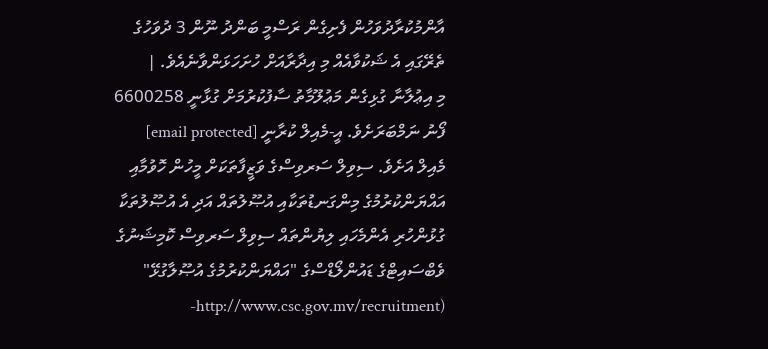އާންމުކުރާދުވަހުން ފެށިގެން ރަސްމީ ބަންދު ނޫން 3 ދުވަހުގެ ތެރޭގައި އެ ޝަކުވާއެއް މި އިދާރާއަށް ހުށަހަޅަންވާނެއެވެ. |
މި އިޢުލާނާ ގުޅިގެން މަޢުލޫމާތު ސާފުކުރުމަށް ގުޅާނީ 6600258 ފޯނު ނަމްބަރަށެވެ. އީ-މެއިލް ކުރާނީ [email protected] މެއިލް އަށެވެ. ސިވިލް ސަރވިސްގެ ވަޒީފާތަކަށް މީހުން ހޮވުމާއި އައްޔަންކުރުމުގެ މިންގަނޑުތަކާއި އުޞޫލުތައް އަދި އެ އުޞޫލުތަކާ ގުޅުންހުރި އެންމެހައި ލިޔުންތައް ސިވިލް ސަރވިސް ކޮމިޝަނުގެ ވެބްސައިޓްގެ ޑައުންލޯޑްސްގެ "އައްޔަންކުރުމުގެ އުޞޫލާގުޅޭ" (http://www.csc.gov.mv/recruitment-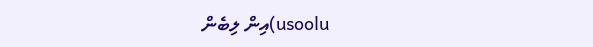usoolu)އިން ލިބެން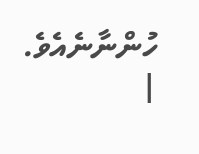ހުންނާނެއެވެ. |